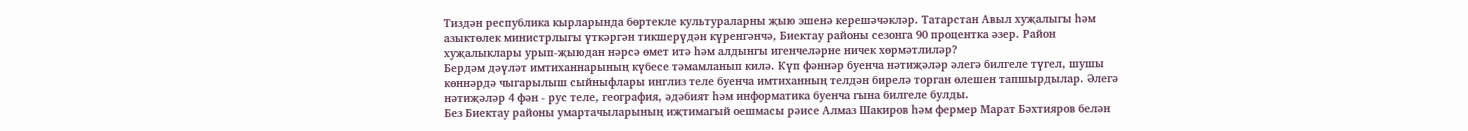Тиздән республика кырларында бөртекле культураларны җыю эшенә керешәчәкләр. Татарстан Авыл хуҗалыгы һәм азыктөлек министрлыгы үткәргән тикшерүдән күренгәнчә, Биектау районы сезонга 90 процентка әзер. Район хуҗалыклары урып-җыюдан нәрсә өмет итә һәм алдынгы игенчеләрне ничек хөрмәтлиләр?
Бердәм дәүләт имтиханнарының күбесе тәмамланып килә. Күп фәннәр буенча нәтиҗәләр әлегә билгеле түгел, шушы көннәрдә чыгарылыш сыйныфлары инглиз теле буенча имтиханның телдән бирелә торган өлешен тапшырдылар. Әлегә нәтиҗәләр 4 фән - рус теле, география, әдәбият һәм информатика буенча гына билгеле булды.
Без Биектау районы умартачыларының иҗтимагый оешмасы рәисе Алмаз Шакиров һәм фермер Марат Бәхтияров белән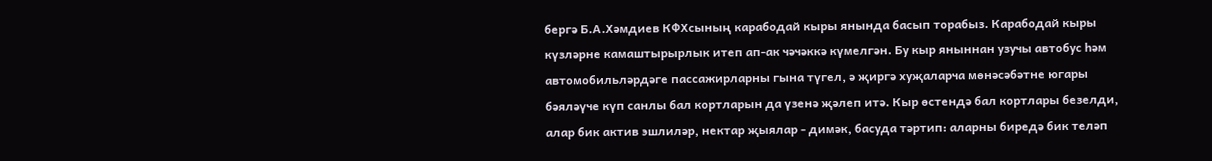бергә Б.А.Хәмдиев КФХсының карабодай кыры янында басып торабыз. Карабодай кыры күзләрне камаштырырлык итеп ап-ак чәчәккә күмелгән. Бу кыр яныннан узучы автобус һәм автомобильләрдәге пассажирларны гына түгел, ә җиргә хуҗаларча мөнәсәбәтне югары бәяләүче күп санлы бал кортларын да үзенә җәлеп итә. Кыр өстендә бал кортлары безелди, алар бик актив эшлиләр, нектар җыялар - димәк, басуда тәртип: аларны биредә бик теләп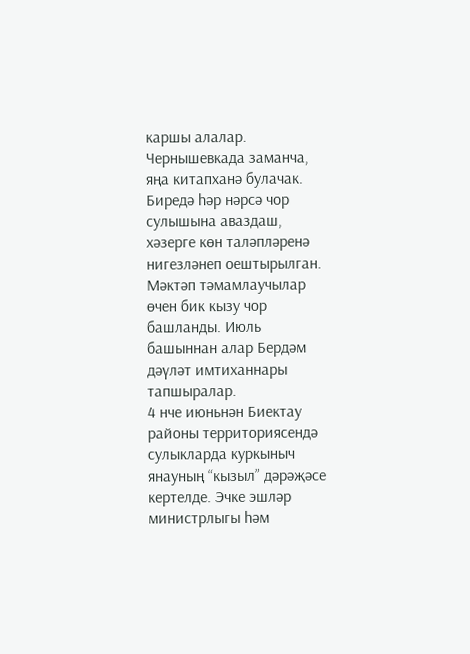каршы алалар.
Чернышевкада заманча, яңа китапханә булачак. Биредә һәр нәрсә чор сулышына аваздаш, хәзерге көн таләпләренә нигезләнеп оештырылган.
Мәктәп тәмамлаучылар өчен бик кызу чор башланды. Июль башыннан алар Бердәм дәүләт имтиханнары тапшыралар.
4 нче июньнән Биектау районы территориясендә сулыкларда куркыныч янауның “кызыл” дәрәҗәсе кертелде. Эчке эшләр министрлыгы һәм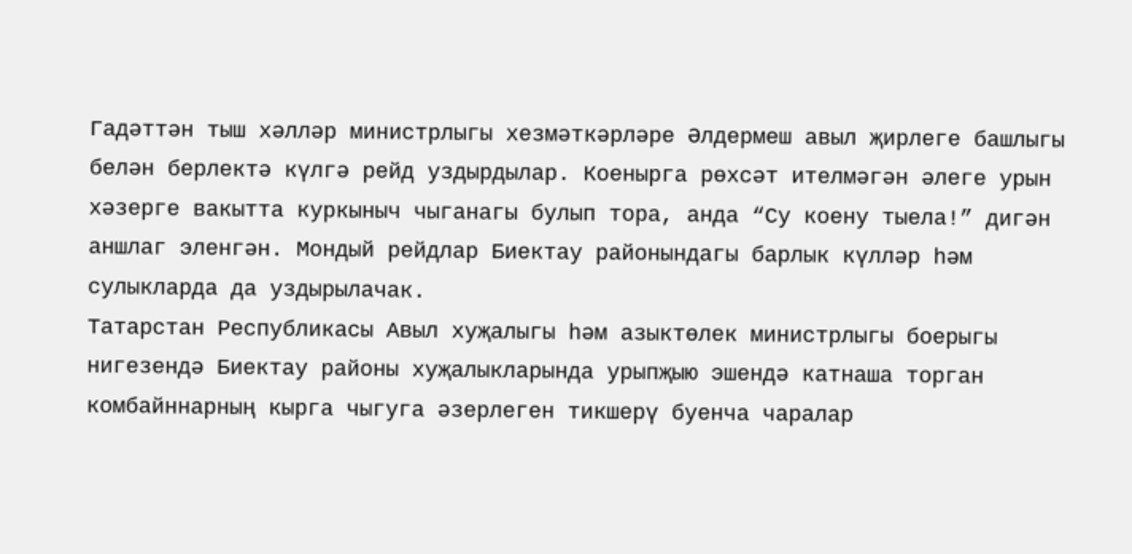Гадәттән тыш хәлләр министрлыгы хезмәткәрләре Әлдермеш авыл җирлеге башлыгы белән берлектә күлгә рейд уздырдылар. Коенырга рөхсәт ителмәгән әлеге урын хәзерге вакытта куркыныч чыганагы булып тора, анда “Су коену тыела!” дигән аншлаг эленгән. Мондый рейдлар Биектау районындагы барлык күлләр һәм сулыкларда да уздырылачак.
Татарстан Республикасы Авыл хуҗалыгы һәм азыктөлек министрлыгы боерыгы нигезендә Биектау районы хуҗалыкларында урыпҗыю эшендә катнаша торган комбайннарның кырга чыгуга әзерлеген тикшерү буенча чаралар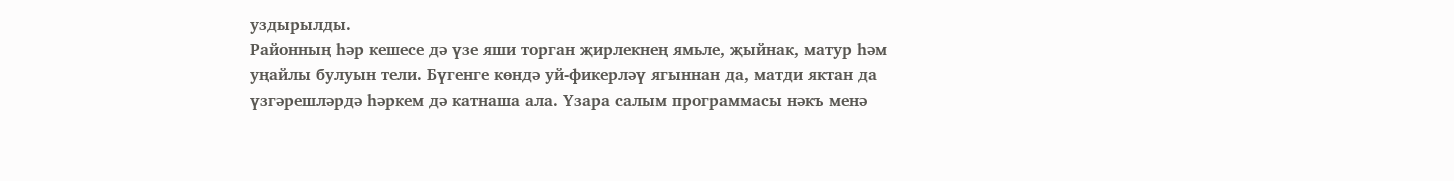уздырылды.
Районның һәр кешесе дә үзе яши торган җирлекнең ямьле, җыйнак, матур һәм уңайлы булуын тели. Бүгенге көндә уй-фикерләү ягыннан да, матди яктан да үзгәрешләрдә һәркем дә катнаша ала. Үзара салым программасы нәкъ менә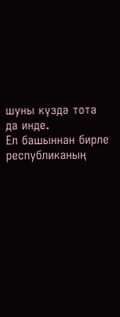шуны күздә тота да инде.
Ел башыннан бирле республиканың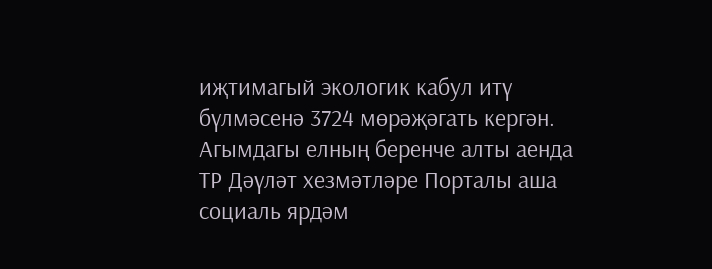иҗтимагый экологик кабул итү бүлмәсенә 3724 мөрәҗәгать кергән.
Агымдагы елның беренче алты аенда ТР Дәүләт хезмәтләре Порталы аша социаль ярдәм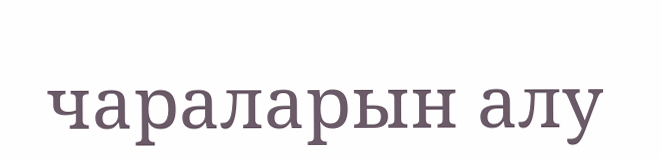чараларын алу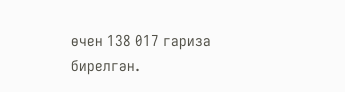өчен 138 017 гариза бирелгән.